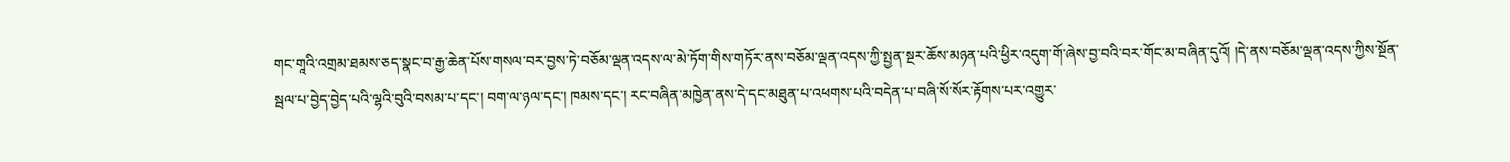གང་གཱའི་འགྲམ་ཐམས་ཅད་སྣང་བ་རྒྱ་ཆེན་པོས་གསལ་བར་བྱས་ཏེ་བཅོམ་ལྡན་འདས་ལ་མེ་ཏོག་གིས་གཏོར་ནས་བཅོམ་ལྡན་འདས་ཀྱི་སྤྱན་སྔར་ཆོས་མཉན་པའི་ཕྱིར་འདུག་གོ་ཞེས་བྱ་བའི་བར་གོང་མ་བཞིན་དུའོ། །དེ་ནས་བཅོམ་ལྡན་འདས་ཀྱིས་སྔོན་སྦལ་པ་བྱེད་བྱེད་པའི་ལྷའི་བུའི་བསམ་པ་དང་། བག་ལ་ཉལ་དང་། ཁམས་དང་། རང་བཞིན་མཁྱེན་ནས་དེ་དང་མཐུན་པ་འཕགས་པའི་བདེན་པ་བཞི་སོ་སོར་རྟོགས་པར་འགྱུར་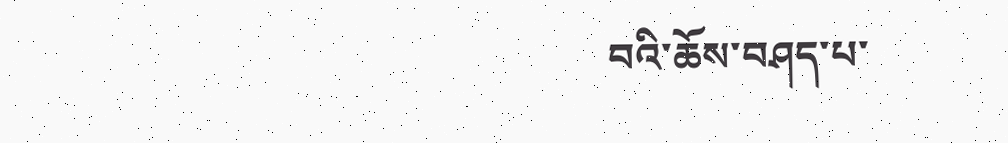བའི་ཆོས་བཤད་པ་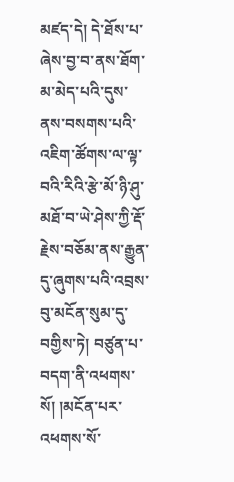མཛད་དེ། དེ་ཐོས་པ་ཞེས་བྱ་བ་ནས་ཐོག་མ་མེད་པའི་དུས་ནས་བསགས་པའི་འཇིག་ཚོགས་ལ་ལྟ་བའི་རིའི་རྩེ་མོ་ཉི་ཤུ་མཐོ་བ་ཡེ་ཤེས་ཀྱི་རྡོ་རྗེས་བཅོམ་ནས་རྒྱུན་དུ་ཞུགས་པའི་འབྲས་བུ་མངོན་སུམ་དུ་བགྱིས་ཏེ། བཙུན་པ་བདག་ནི་འཕགས་སོ། །མངོན་པར་འཕགས་སོ་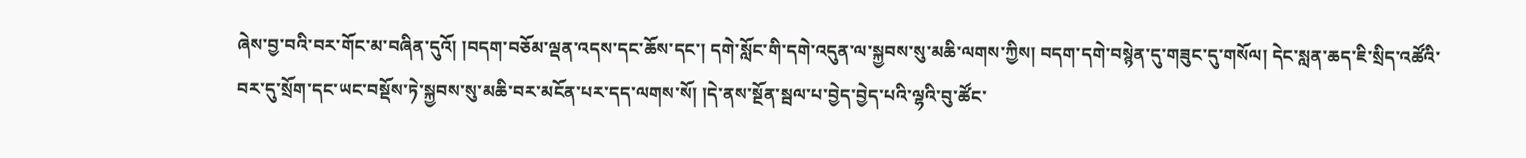ཞེས་བྱ་བའི་བར་གོང་མ་བཞིན་དུའོ། །བདག་བཅོམ་ལྡན་འདས་དང་ཆོས་དང་། དགེ་སློང་གི་དགེ་འདུན་ལ་སྐྱབས་སུ་མཆི་ལགས་ཀྱིས། བདག་དགེ་བསྙེན་དུ་གཟུང་དུ་གསོལ། དེང་སླན་ཆད་ཇི་སྲིད་འཚོའི་བར་དུ་སྲོག་དང་ཡང་བསྡོས་ཏེ་སྐྱབས་སུ་མཆི་བར་མངོན་པར་དད་ལགས་སོ། །དེ་ནས་སྔོན་སྦལ་པ་བྱེད་བྱེད་པའི་ལྷའི་བུ་ཚོང་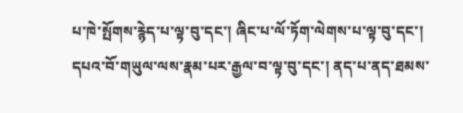པ་ཁེ་སྤོགས་རྙེད་པ་ལྟ་བུ་དང་། ཞིང་པ་ལོ་ཏོག་ལེགས་པ་ལྟ་བུ་དང་། དཔའ་བོ་གཡུལ་ལས་རྣམ་པར་རྒྱལ་བ་ལྟ་བུ་དང་། ནད་པ་ནད་ཐམས་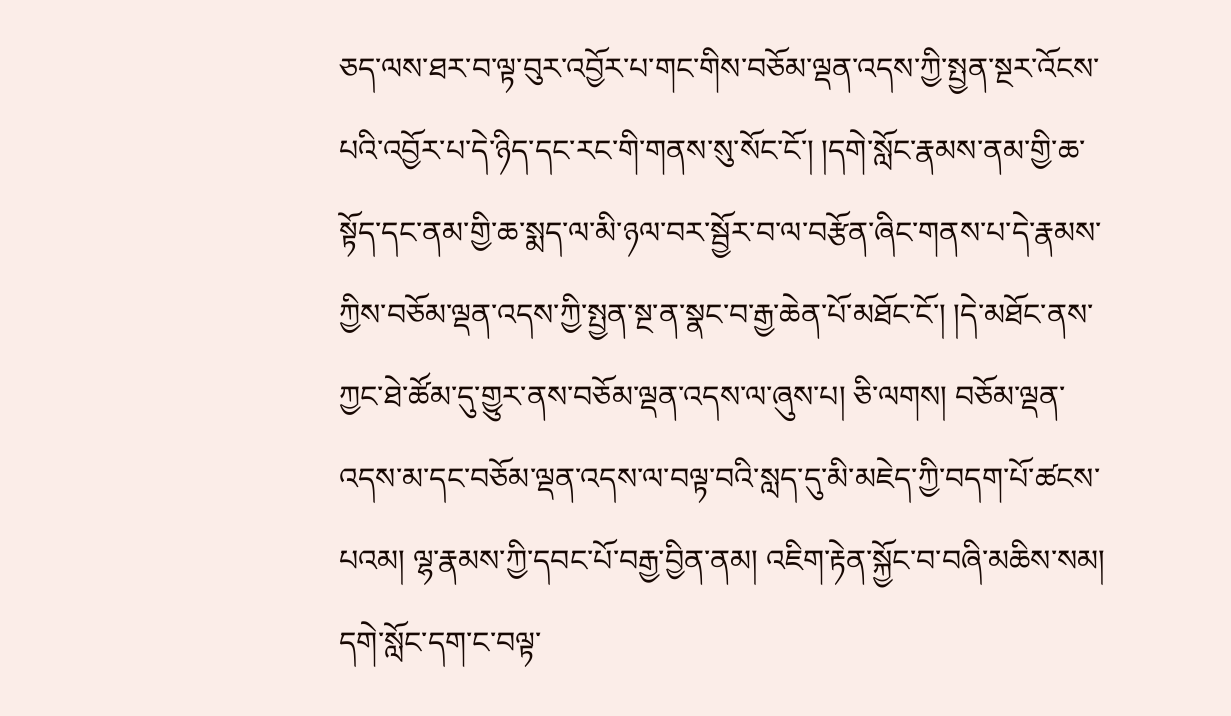ཅད་ལས་ཐར་བ་ལྟ་བུར་འབྱོར་པ་གང་གིས་བཅོམ་ལྡན་འདས་ཀྱི་སྤྱན་སྔར་འོངས་པའི་འབྱོར་པ་དེ་ཉིད་དང་རང་གི་གནས་སུ་སོང་ངོ་། །དགེ་སློང་རྣམས་ནམ་གྱི་ཆ་སྟོད་དང་ནམ་གྱི་ཆ་སྨད་ལ་མི་ཉལ་བར་སྦྱོར་བ་ལ་བརྩོན་ཞིང་གནས་པ་དེ་རྣམས་ཀྱིས་བཅོམ་ལྡན་འདས་ཀྱི་སྤྱན་སྔ་ན་སྣང་བ་རྒྱ་ཆེན་པོ་མཐོང་ངོ་། །དེ་མཐོང་ནས་ཀྱང་ཐེ་ཚོམ་དུ་གྱུར་ནས་བཅོམ་ལྡན་འདས་ལ་ཞུས་པ། ཅི་ལགས། བཅོམ་ལྡན་འདས་མ་དང་བཅོམ་ལྡན་འདས་ལ་བལྟ་བའི་སླད་དུ་མི་མཇེད་ཀྱི་བདག་པོ་ཚངས་པའམ། ལྷ་རྣམས་ཀྱི་དབང་པོ་བརྒྱ་བྱིན་ནམ། འཇིག་རྟེན་སྐྱོང་བ་བཞི་མཆིས་སམ། དགེ་སློང་དག་ང་བལྟ་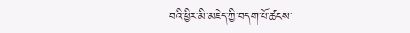བའི་ཕྱིར་མི་མཇེད་ཀྱི་བདག་པོ་ཚངས་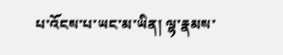པ་འོངས་པ་ཡང་མ་ཡིན། ལྷ་རྣམས་